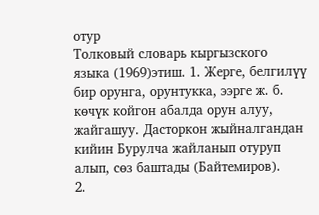отур
Толковый словарь кыргызского языка (1969)этиш. 1. Жерге, белгилүү бир орунга, орунтукка, ээрге ж. б. көчүк койгон абалда орун алуу, жайгашуу. Дасторкон жыйналгандан кийин Бурулча жайланып отуруп алып, сөз баштады (Байтемиров).
2.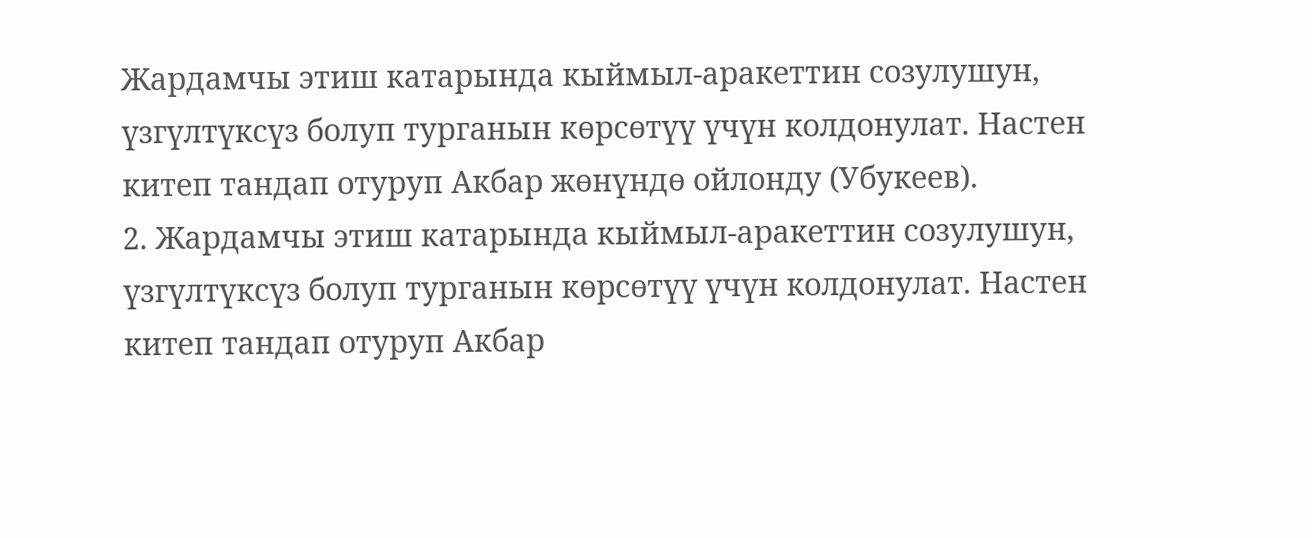Жардамчы этиш катарында кыймыл-аракеттин созулушун, үзгүлтүксүз болуп турганын көрсөтүү үчүн колдонулат. Настен китеп тандап отуруп Акбар жөнүндө ойлонду (Убукеев).
2. Жардамчы этиш катарында кыймыл-аракеттин созулушун, үзгүлтүксүз болуп турганын көрсөтүү үчүн колдонулат. Настен китеп тандап отуруп Акбар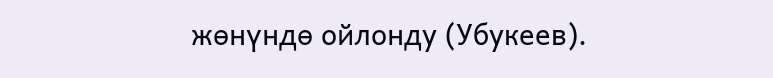жөнүндө ойлонду (Убукеев).